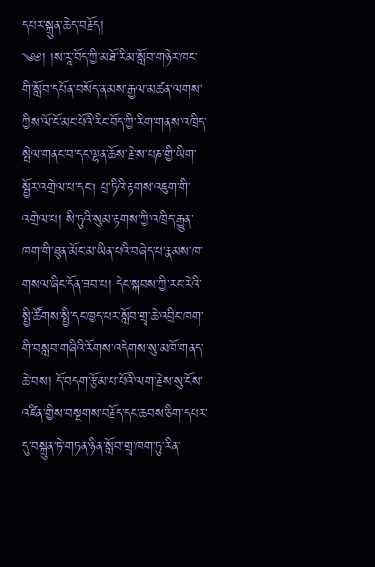དཔར་སྐྲུན་ཆེད་བརྗོད།
༄༅། །ས་རཱ་བོད་ཀྱི་མཐོ་རིམ་སློབ་གཉེར་ཁང་གི་སློབ་དཔོན་བསོད་ནམས་རྒྱལ་མཚན་ལགས་ཀྱིས་ལོ་ངོ་མང་པོའི་རིང་བོད་ཀྱི་རིག་གནས་འཁྲིད་སྤེལ་གནང་བ་དང་ལྷན་ཆོས་རྗེ་ས་པཎ་གྱི་ཡིག་སྦྱོར་འགྲེལ་པ་དང། པྲ་ཏིའི་རྟགས་འཇུག་གི་འགྲེལ་པ། སི་ཏུའི་སུམ་རྟགས་ཀྱི་འཁྲིད་རྒྱུན་ཁག་གི་ཐུན་མོང་མ་ཡིན་པའི་བཞེད་པ་རྣམས་ཁ་གསལ་ཞིང་དོན་ཟབ་པ། དེང་སྐབས་ཀྱི་རང་རེའི་སྤྱི་ཚོགས་སྤྱི་དང་ཁྱད་པར་སློབ་གྲྭ་ཆེ་འབྲིང་ཁག་གི་བསླབ་གཞིའི་རོགས་འདེགས་སུ་མཁོ་གནད་ཆེ་བས། དོ་བདག་རྩོམ་པ་པོའི་ལག་རྗེས་སུ་ངོས་འཛིན་གྱིས་བསྔགས་བརྗོད་དང་ཆབས་ཅིག་དཔར་དུ་བསྐྲུན་ཏེ་གཏན་ཉིན་སློབ་གྲྭ་ཁག་ཏུ་རིན་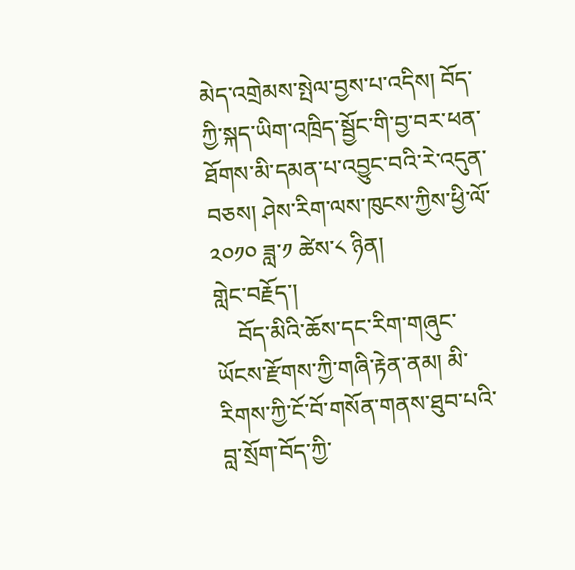མེད་འགྲེམས་སྤེལ་བྱས་པ་འདིས། བོད་ཀྱི་སྐད་ཡིག་འཁྲིད་སྦྱོང་གི་བྱ་བར་ཕན་ཐོགས་མི་དམན་པ་འབྱུང་བའི་རེ་འདུན་བཅས། ཤེས་རིག་ལས་ཁུངས་ཀྱིས་ཕྱི་ལོ་༢༠༡༠ ཟླ་༡ ཚེས་༨ ཉིན།
གླེང་བརྗོད་།
    བོད་མིའི་ཆོས་དང་རིག་གཞུང་ཡོངས་རྫོགས་ཀྱི་གཞི་རྟེན་ནམ། མི་རིགས་ཀྱི་ངོ་བོ་གསོན་གནས་ཐུབ་པའི་བླ་སྲོག་བོད་ཀྱི་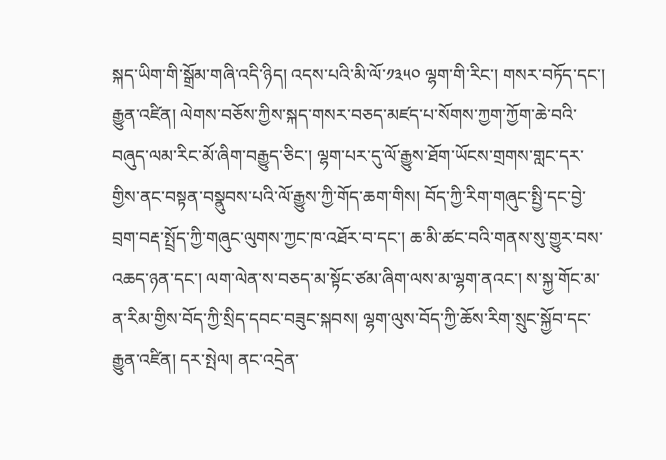སྐད་ཡིག་གི་སྒྲོམ་གཞི་འདི་ཉིད། འདས་པའི་མི་ལོ་༡༣༥༠ ལྷག་གི་རིང་། གསར་བཏོད་དང་། རྒྱུན་འཛིན། ལེགས་བཅོས་ཀྱིས་སྐད་གསར་བཅད་མཛད་པ་སོགས་ཀྱག་ཀྱོག་ཆེ་བའི་བཞུད་ལམ་རིང་མོ་ཞིག་བརྒྱུད་ཅིང་། ལྷག་པར་དུ་ལོ་རྒྱུས་ཐོག་ཡོངས་གྲགས་གླང་དར་གྱིས་ནང་བསྟན་བསྣུབས་པའི་ལོ་རྒྱུས་ཀྱི་གོད་ཆག་གིས། བོད་ཀྱི་རིག་གཞུང་སྤྱི་དང་བྱེ་བྲག་བརྡ་སྤྲོད་ཀྱི་གཞུང་ལུགས་ཀྱང་ཁ་འཐོར་བ་དང་། ཆ་མི་ཚང་བའི་གནས་སུ་གྱུར་བས་འཆད་ཉན་དང་། ལག་ལེན་ས་བཅད་མ་སྟོང་ཙམ་ཞིག་ལས་མ་ལྷག་ནའང་། ས་སྐྱ་གོང་མ་ན་རིམ་གྱིས་བོད་ཀྱི་སྲིད་དབང་བཟུང་སྐབས། ལྷག་ལུས་བོད་ཀྱི་ཆོས་རིག་སྲུང་སྐྱོབ་དང་རྒྱུན་འཛིན། དར་སྤེལ། ནང་འདྲེན་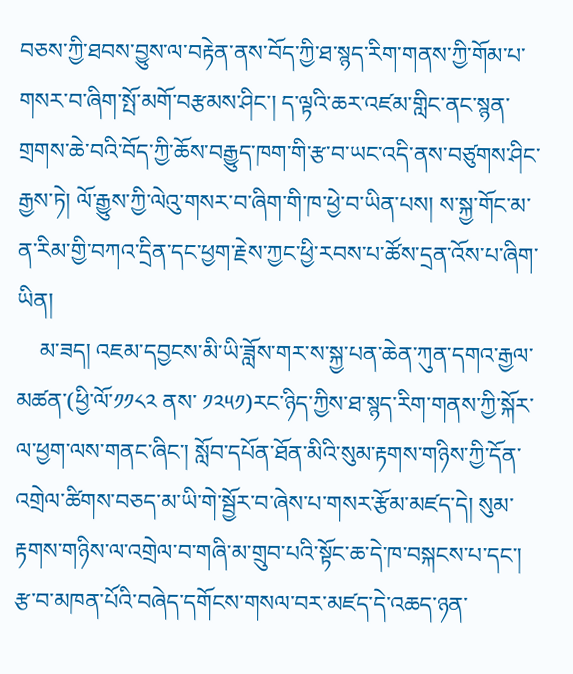བཅས་ཀྱི་ཐབས་བྱུས་ལ་བརྟེན་ནས་བོད་ཀྱི་ཐ་སྙད་རིག་གནས་ཀྱི་གོམ་པ་གསར་བ་ཞིག་སྤོ་མགོ་བརྩམས་ཤིང་། ད་ལྟའི་ཆར་འཛམ་གླིང་ནང་སྙན་གྲགས་ཆེ་བའི་བོད་ཀྱི་ཆོས་བརྒྱུད་ཁག་གི་རྩ་བ་ཡང་འདི་ནས་བཙུགས་ཤིང་རྒྱས་ཏེ། ལོ་རྒྱུས་ཀྱི་ལེའུ་གསར་བ་ཞིག་གི་ཁ་ཕྱེ་བ་ཡིན་པས། ས་སྐྱ་གོང་མ་ན་རིམ་གྱི་བཀའ་དྲིན་དང་ཕྱག་རྗེས་ཀྱང་ཕྱི་རབས་པ་ཚོས་དྲན་འོས་པ་ཞིག་ཡིན།
    མ་ཟད། འཇམ་དབྱངས་མི་ཡི་ཟློས་གར་ས་སྐྱ་པན་ཆེན་ཀུན་དགའ་རྒྱལ་མཚན་(ཕྱི་ལོ་༡༡༨༢ ནས་ ༡༢༥༡)རང་ཉིད་ཀྱིས་ཐ་སྙད་རིག་གནས་ཀྱི་སྐོར་ལ་ཕྱག་ལས་གནང་ཞིང་། སློབ་དཔོན་ཐོན་མིའི་སུམ་རྟགས་གཉིས་ཀྱི་དོན་འགྲེལ་ཚིགས་བཅད་མ་ཡི་གེ་སྦྱོར་བ་ཞེས་པ་གསར་རྩོམ་མཛད་དེ། སུམ་རྟགས་གཉིས་ལ་འགྲེལ་བ་གཞི་མ་གྲུབ་པའི་སྟོང་ཆ་དེ་ཁ་བསྐངས་པ་དང་། རྩ་བ་མཁན་པོའི་བཞེད་དགོངས་གསལ་བར་མཛད་དེ་འཆད་ཉན་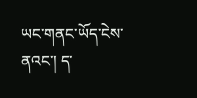ཡང་གནང་ཡོད་ངེས་ནའང་། ད་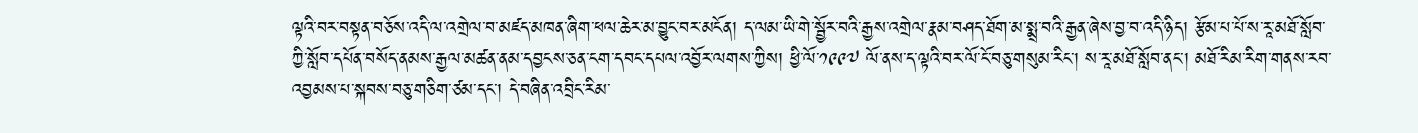ལྟའི་བར་བསྟན་བཅོས་འདི་ལ་འགྲེལ་བ་མཛད་མཁན་ཞིག་ཕལ་ཆེར་མ་བྱུང་བར་མངོན། ད་ལམ་ཡི་གེ་སྦྱོར་བའི་རྒྱས་འགྲེལ་རྣམ་བཤད་ཐོག་མ་སྨྲ་བའི་རྒྱན་ཞེས་བྱ་བ་འདི་ཉིད། རྩོམ་པ་པོ་ས་རཱ་མཐོ་སློབ་ཀྱི་སློབ་དཔོན་བསོད་ནམས་རྒྱལ་མཚན་ནམ་དབྱངས་ཅན་ངག་དབང་དཔལ་འབྱོར་ལགས་ཀྱིས། ཕྱི་ལོ་༡༩༩༧ ལོ་ནས་ད་ལྟའི་བར་ལོ་ངོ་བཅུ་གསུམ་རིང་། ས་རཱ་མཐོ་སློབ་ནང་། མཐོ་རིམ་རིག་གནས་རབ་འབྱམས་པ་སྐབས་བཅུ་གཅིག་ཙམ་དང་། དེ་བཞིན་འབྲིང་རིམ་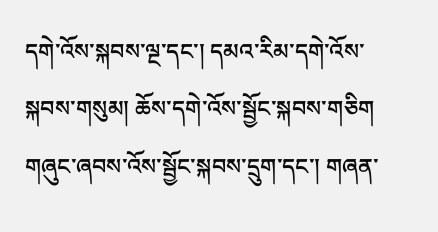དགེ་འོས་སྐབས་ལྔ་དང་། དམའ་རིམ་དགེ་འོས་སྐབས་གསུམ། ཆོས་དགེ་འོས་སྦྱོང་སྐབས་གཅིག གཞུང་ཞབས་འོས་སྦྱོང་སྐབས་དྲུག་དང་། གཞན་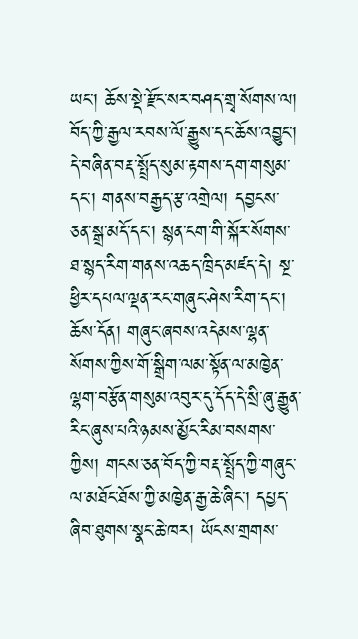ཡང་། ཆོས་སྡེ་རྫོང་སར་བཤད་གྲྭ་སོགས་ལ། བོད་ཀྱི་རྒྱལ་རབས་ལོ་རྒྱུས་དང་ཆོས་འབྱུང་། དེ་བཞིན་བརྡ་སྤྲོད་སུམ་རྟགས་དག་གསུམ་དང་། གནས་བརྒྱད་རྩ་འགྲེལ། དབྱངས་ཅན་སྒྲ་མདོ་དང་། སྙན་ངག་གི་སྐོར་སོགས་ཐ་སྙད་རིག་གནས་འཆད་ཁྲིད་མཛད་དེ། སྔ་ཕྱིར་དཔལ་ལྡན་རང་གཞུང་ཤེས་རིག་དང་། ཆོས་དོན། གཞུང་ཞབས་འདེམས་ལྷན་སོགས་ཀྱིས་གོ་སྒྲིག་ལམ་སྟོན་ལ་མཁྱེན་ལྷག་བརྩོན་གསུམ་འབུར་དུ་དོད་དེ་སྲི་ཞུ་རྒྱུན་རིང་ཞུས་པའི་ཉམས་མྱོང་རིམ་བསགས་ཀྱིས། གངས་ཅན་བོད་ཀྱི་བརྡ་སྤྲོད་ཀྱི་གཞུང་ལ་མཐོང་ཐོས་ཀྱི་མཁྱེན་རྒྱ་ཆེ་ཞིང་། དཔྱད་ཞིབ་ཐུགས་སྣང་ཆེ་ཁར། ཡོངས་གྲགས་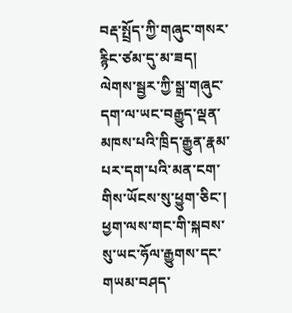བརྡ་སྤྲོད་ཀྱི་གཞུང་གསར་རྙིང་ཙམ་དུ་མ་ཟད། ལེགས་སྦྱར་ཀྱི་སྒྲ་གཞུང་དག་ལ་ཡང་བརྒྱུད་ལྡན་མཁས་པའི་ཁྲིད་རྒྱུན་རྣམ་པར་དག་པའི་མན་ངག་གིས་ཡོངས་སུ་ཕྱུག་ཅིང་། ཕྱག་ལས་གང་གི་སྐབས་སུ་ཡང་ཧོལ་རྒྱུགས་དང་གཡམ་བཤད་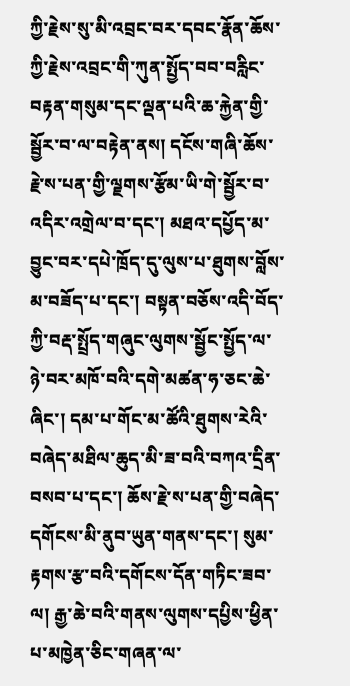ཀྱི་རྗེས་སུ་མི་འབྲང་བར་དབང་རྣོན་ཆོས་ཀྱི་རྗེས་འབྲང་གི་ཀུན་སྤྱོད་བབ་བརླིང་བརྟན་གསུམ་དང་ལྡན་པའི་ཆ་རྐྱེན་གྱི་སྦྱོར་བ་ལ་བརྟེན་ནས། དངོས་གཞི་ཆོས་རྗེ་ས་པན་གྱི་ལྗགས་རྩོམ་ཡི་གེ་སྦྱོར་བ་འདིར་འགྲེལ་བ་དང་། མཐའ་དཔྱོད་མ་བྱུང་བར་དཔེ་ཁྲོད་དུ་ལུས་པ་ཐུགས་བློས་མ་བཟོད་པ་དང་། བསྟན་བཅོས་འདི་བོད་ཀྱི་བརྡ་སྤྲོད་གཞུང་ལུགས་སྦྱོང་སྤྱོད་ལ་ཉེ་བར་མཁོ་བའི་དགེ་མཚན་ཧ་ཅང་ཆེ་ཞིང་། དམ་པ་གོང་མ་ཚོའི་ཐུགས་རེའི་བཞེད་མཐིལ་ཆུད་མི་ཟ་བའི་བཀའ་དྲིན་བསབ་པ་དང་། ཆོས་རྗེ་ས་པན་གྱི་བཞེད་དགོངས་མི་ནུབ་ཡུན་གནས་དང་། སུམ་རྟགས་རྩ་བའི་དགོངས་དོན་གཏིང་ཟབ་ལ། རྒྱ་ཆེ་བའི་གནས་ལུགས་དཔྱིས་ཕྱིན་པ་མཁྱེན་ཅིང་གཞན་ལ་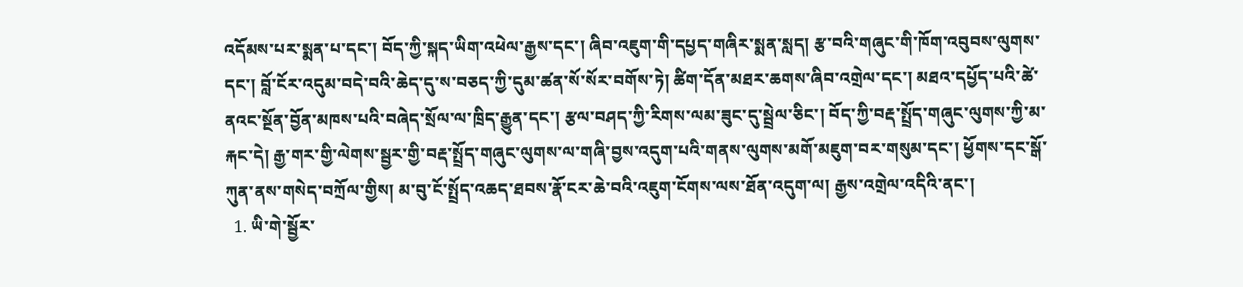འདོམས་པར་སྨན་པ་དང་། བོད་ཀྱི་སྐད་ཡིག་འཕེལ་རྒྱས་དང་། ཞིབ་འཇུག་གི་དཔྱད་གཞིར་སྨན་སླད། རྩ་བའི་གཞུང་གི་ཁོག་འབུབས་ལུགས་དང་། བློ་ངོར་འདུམ་བདེ་བའི་ཆེད་དུ་ས་བཅད་ཀྱི་དུམ་ཚན་སོ་སོར་བགོས་ཏེ། ཚིག་དོན་མཐར་ཆགས་ཞིབ་འགྲེལ་དང་། མཐའ་དཔྱོད་པའི་ཚེ་ནའང་སྔོན་བྱོན་མཁས་པའི་བཞེད་སྲོལ་ལ་ཁྲིད་རྒྱུན་དང་། རྩལ་བཤད་ཀྱི་རིགས་ལམ་ཟུང་དུ་སྦྲེལ་ཅིང་། བོད་ཀྱི་བརྡ་སྤྲོད་གཞུང་ལུགས་ཀྱི་མ་རྐང་དེ། རྒྱ་གར་གྱི་ལེགས་སྦྱར་གྱི་བརྡ་སྤྲོད་གཞུང་ལུགས་ལ་གཞི་བྱས་འདུག་པའི་གནས་ལུགས་མགོ་མཇུག་བར་གསུམ་དང་། ཕྱོགས་དང་སྒོ་ཀུན་ནས་གསེད་བཀྲོལ་གྱིས། མ་བུ་ངོ་སྤྲོད་འཆད་ཐབས་རྣོ་ངར་ཆེ་བའི་འཇུག་ངོགས་ལས་ཐོན་འདུག་ལ། རྒྱས་འགྲེལ་འདིའི་ནང་།
  1. ཡི་གེ་སྦྱོར་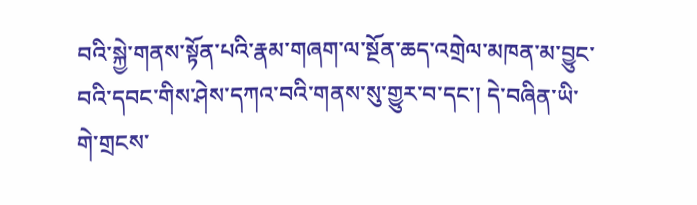བའི་སྐྱེ་གནས་སྟོན་པའི་རྣམ་གཞག་ལ་སྔོན་ཆད་འགྲེལ་མཁན་མ་བྱུང་བའི་དབང་གིས་ཤེས་དཀའ་བའི་གནས་སུ་གྱུར་བ་དང་། དེ་བཞིན་ཡི་གེ་གྲངས་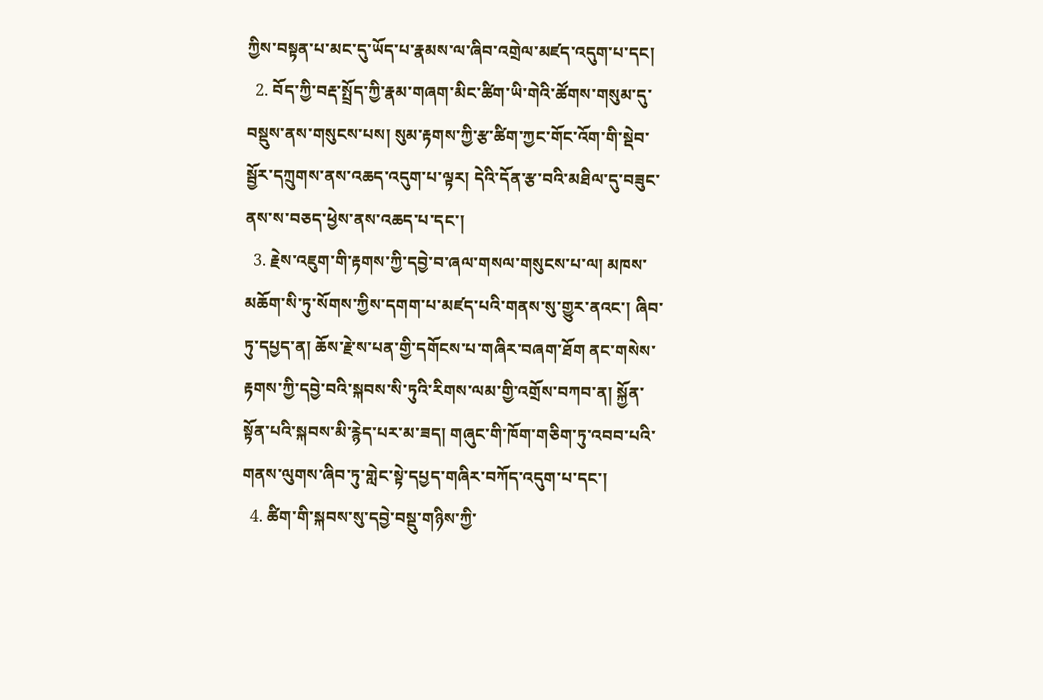ཀྱིས་བསྟན་པ་མང་དུ་ཡོད་པ་རྣམས་ལ་ཞིབ་འགྲེལ་མཛད་འདུག་པ་དང།
  2. བོད་ཀྱི་བརྡ་སྤྲོད་ཀྱི་རྣམ་གཞག་མིང་ཚིག་ཡི་གེའི་ཚོགས་གསུམ་དུ་བསྡུས་ནས་གསུངས་པས། སུམ་རྟགས་ཀྱི་རྩ་ཚིག་ཀྱང་གོང་འོག་གི་སྡེབ་སྦྱོར་དཀྲུགས་ནས་འཆད་འདུག་པ་ལྟར། དེའི་དོན་རྩ་བའི་མཐིལ་དུ་བཟུང་ནས་ས་བཅད་ཕྱེས་ནས་འཆད་པ་དང་།
  3. རྗེས་འཇུག་གི་རྟགས་ཀྱི་དབྱེ་བ་ཞལ་གསལ་གསུངས་པ་ལ། མཁས་མཆོག་སི་ཏུ་སོགས་ཀྱིས་དགག་པ་མཛད་པའི་གནས་སུ་གྱུར་ནའང་། ཞིབ་ཏུ་དཔྱད་ན། ཆོས་རྗེ་ས་པན་གྱི་དགོངས་པ་གཞིར་བཞག་ཐོག ནང་གསེས་རྟགས་ཀྱི་དབྱེ་བའི་སྐབས་སི་ཏུའི་རིགས་ལམ་གྱི་འགྲོས་བཀབ་ན། སྐྱོན་སྟོན་པའི་སྐབས་མི་རྙེད་པར་མ་ཟད། གཞུང་གི་ཁོག་གཅིག་ཏུ་འབབ་པའི་གནས་ལུགས་ཞིབ་ཏུ་གླེང་སྟེ་དཔྱད་གཞིར་བཀོད་འདུག་པ་དང་།
  4. ཚིག་གི་སྐབས་སུ་དབྱེ་བསྡུ་གཉིས་ཀྱི་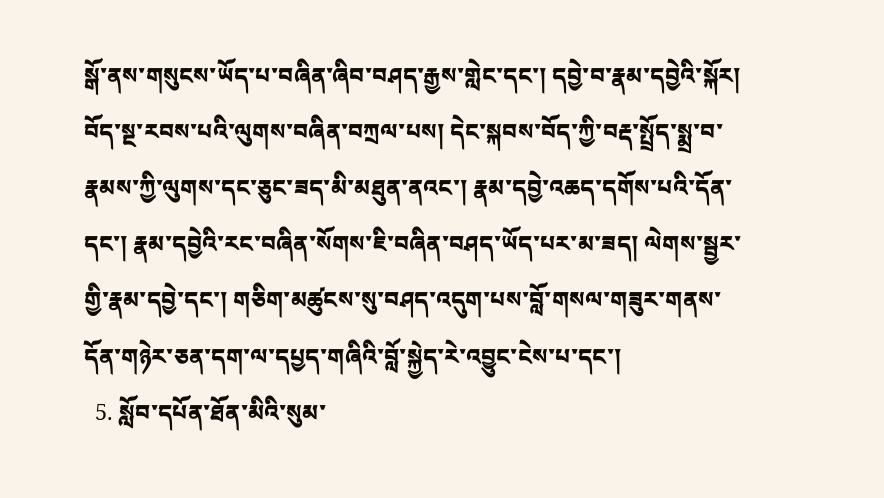སྒོ་ནས་གསུངས་ཡོད་པ་བཞིན་ཞིབ་བཤད་རྒྱས་གླེང་དང་། དབྱེ་བ་རྣམ་དབྱེའི་སྐོར། བོད་སྔ་རབས་པའི་ལུགས་བཞིན་བཀྲལ་པས། དེང་སྐབས་བོད་ཀྱི་བརྡ་སྤྲོད་སྨྲ་བ་རྣམས་ཀྱི་ལུགས་དང་ཅུང་ཟད་མི་མཐུན་ནའང་། རྣམ་དབྱེ་འཆད་དགོས་པའི་དོན་དང་། རྣམ་དབྱེའི་རང་བཞིན་སོགས་ཇི་བཞིན་བཤད་ཡོད་པར་མ་ཟད། ལེགས་སྦྱར་གྱི་རྣམ་དབྱེ་དང་། གཅིག་མཚུངས་སུ་བཤད་འདུག་པས་བློ་གསལ་གཟུར་གནས་དོན་གཉེར་ཅན་དག་ལ་དཔྱད་གཞིའི་བློ་སྐྱེད་རེ་འབྱུང་ངེས་པ་དང་།
  5. སློབ་དཔོན་ཐོན་མིའི་སུམ་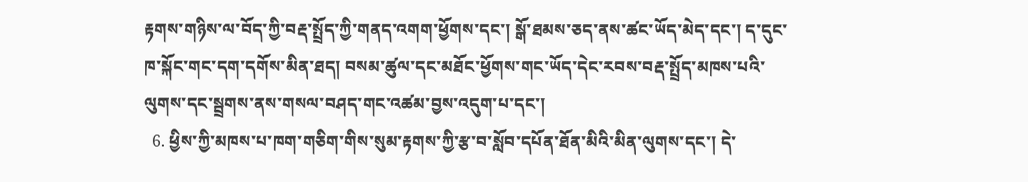རྟགས་གཉིས་ལ་བོད་ཀྱི་བརྡ་སྤྲོད་ཀྱི་གནད་འགག་ཕྱོགས་དང་། སྒོ་ཐམས་ཅད་ནས་ཚང་ཡོད་མེད་དང་། ད་དུང་ཁ་སྐོང་གང་དག་དགོས་མིན་ཐད། བསམ་ཚུལ་དང་མཐོང་ཕྱོགས་གང་ཡོད་དེང་རབས་བརྡ་སྤྲོད་མཁས་པའི་ལུགས་དང་སྦྲགས་ནས་གསལ་བཤད་གང་འཚམ་བྱས་འདུག་པ་དང་།
  6. ཕྱིས་ཀྱི་མཁས་པ་ཁག་གཅིག་གིས་སུམ་རྟགས་ཀྱི་རྩ་བ་སློབ་དཔོན་ཐོན་མིའི་མིན་ལུགས་དང་། དེ་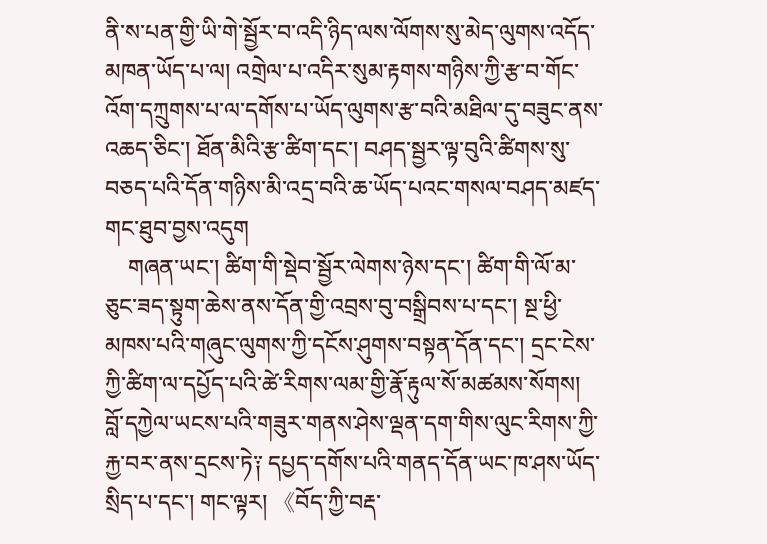ནི་ས་པན་གྱི་ཡི་གེ་སྦྱོར་བ་འདི་ཉིད་ལས་ལོགས་སུ་མེད་ལུགས་འདོད་མཁན་ཡོད་པ་ལ། འགྲེལ་པ་འདིར་སུམ་རྟགས་གཉིས་ཀྱི་རྩ་བ་གོང་འོག་དཀྲུགས་པ་ལ་དགོས་པ་ཡོད་ལུགས་རྩ་བའི་མཐིལ་དུ་བཟུང་ནས་འཆད་ཅིང་། ཐོན་མིའི་རྩ་ཚིག་དང་། བཤད་སྦྱར་ལྟ་བུའི་ཚིགས་སུ་བཅད་པའི་དོན་གཉིས་མི་འདྲ་བའི་ཆ་ཡོད་པའང་གསལ་བཤད་མཛད་གང་ཐུབ་བྱས་འདུག
    གཞན་ཡང་། ཚིག་གི་སྡེབ་སྦྱོར་ལེགས་ཉེས་དང་། ཚིག་གི་ལོ་མ་ཅུང་ཟད་སྟུག་ཆེས་ནས་དོན་གྱི་འབྲས་བུ་བསྒྲིབས་པ་དང་། སྔ་ཕྱི་མཁས་པའི་གཞུང་ལུགས་ཀྱི་དངོས་ཤུགས་བསྟན་དོན་དང་། དྲང་ངེས་ཀྱི་ཚིག་ལ་དཔྱོད་པའི་ཚེ་རིགས་ལམ་གྱི་རྣོ་རྟུལ་སོ་མཚམས་སོགས། བློ་དཀྱེལ་ཡངས་པའི་གཟུར་གནས་ཤེས་ལྡན་དག་གིས་ལུང་རིགས་ཀྱི་རྐྱ་བར་ནས་དྲངས་ཏེ༑ དཔྱད་དགོས་པའི་གནད་དོན་ཡང་ཁ་ཤས་ཡོད་སྲིད་པ་དང་། གང་ལྟར། 《བོད་ཀྱི་བརྡ་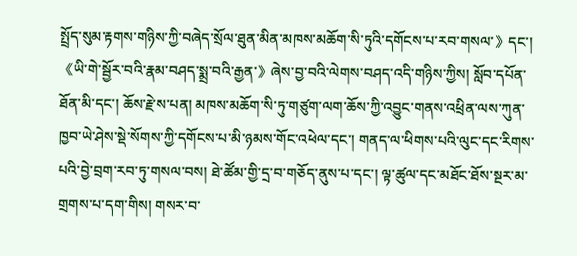སྤྲོད་སུམ་རྟགས་གཉིས་ཀྱི་བཞེད་སྲོལ་ཐུན་མིན་མཁས་མཆོག་སི་ཏུའི་དགོངས་པ་རབ་གསལ་》དང་། 《ཡི་གེ་སྦྱོར་བའི་རྣམ་བཤད་སྨྲ་བའི་རྒྱན་》ཞེས་བྱ་བའི་ལེགས་བཤད་འདི་གཉིས་ཀྱིས། སློབ་དཔོན་ཐོན་མི་དང་། ཆོས་རྗེ་ས་པན། མཁས་མཆོག་སི་ཏུ་གཙུག་ལག་ཆོས་ཀྱི་འབྱུང་གནས་འཕྲིན་ལས་ཀུན་ཁྱབ་ཡེ་ཤེས་སྡེ་སོགས་ཀྱི་དགོངས་པ་མི་ཉམས་གོང་འཕེལ་དང་། གནད་ལ་ཕིགས་པའི་ལུང་དང་རིགས་པའི་བྱེ་བྲག་རབ་ཏུ་གསལ་བས། ཐེ་ཚོམ་གྱི་དྲ་བ་གཅོད་ནུས་པ་དང་། ལྟ་ཚུལ་དང་མཐོང་ཐོས་སྔར་མ་གྲགས་པ་དག་གིས། གསར་བ་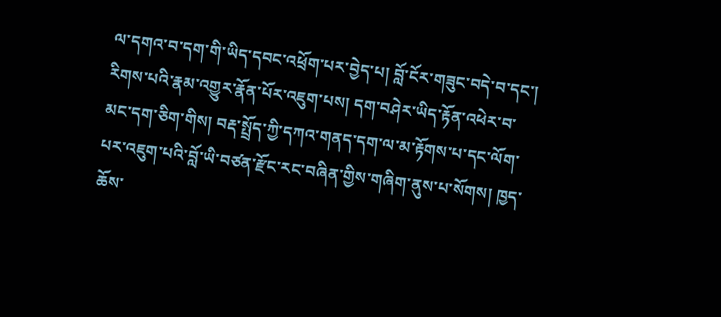ལ་དགའ་བ་དག་གི་ཡིད་དབང་འཕྲོག་པར་བྱེད་པ། བློ་ངོར་གཟུང་བདེ་བ་དང་། རིགས་པའི་རྣམ་འགྱུར་རྣོན་པོར་འཇུག་པས། དག་བཤེར་ཡིད་རྟོན་འཕེར་བ་མང་དག་ཅིག་གིས། བརྡ་སྤྲོད་ཀྱི་དཀའ་གནད་དག་ལ་མ་རྟོགས་པ་དང་ལོག་པར་འཇུག་པའི་བློ་ཡི་བཙན་རྫོང་རང་བཞིན་གྱིས་གཞིག་ནུས་པ་སོགས། ཁྱད་ཆོས་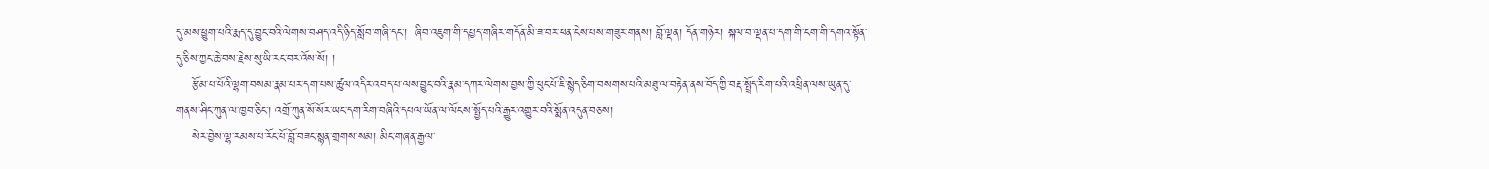དུ་མས་ཕྱུག་པའི་རྨད་དུ་བྱུང་བའི་ལེགས་བཤད་འདི་ཉིད་སློབ་གཞི་དང་།  ཞིབ་འཇུག་གི་དཔྱད་གཞིར་གདོན་མི་ཟ་བར་ཕན་ངེས་པས་གཟུར་གནས། བློ་ལྡན། དོན་གཉེར། སྐལ་བ་ལྡན་པ་དག་གི་ངག་གི་དགའ་སྟོན་དུ་ཅིས་ཀྱང་ཆེ་བས་རྗེས་སུ་ཡི་རང་བར་འོས་སོ། །
    རྩོམ་པ་པོའི་ལྷག་བསམ་རྣམ་པར་དག་པས་ཚུལ་འདིར་འབད་པ་ལས་བྱུང་བའི་རྣམ་དཀར་ལེགས་བྱས་ཀྱི་ཕུང་པོ་ཇི་སྙེད་ཅིག་བསགས་པའི་མཐུ་ལ་བརྟེན་ནས་བོད་ཀྱི་བརྡ་སྤྲོད་རིག་པའི་འཕྲིན་ལས་ཡུན་དུ་གནས་ཤིང་ཀུན་ལ་ཁྱབ་ཅིང་། འགྲོ་ཀུན་སོ་སོར་ཡང་དག་རིག་བཞིའི་དཔལ་ཡོན་ལ་ལོངས་སྤྱོད་པའི་རྒྱུར་འགྱུར་བའི་སྨོན་འདུན་བཅས།
    སེར་བྱེས་ལྷ་རམས་པ་རོང་པོ་བློ་བཟང་སྙན་གྲགས་སམ། མིང་གཞན་རྒྱལ་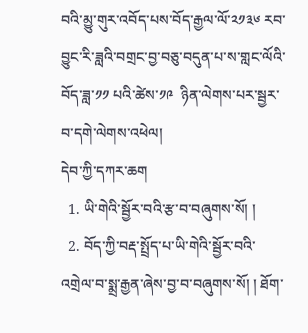བའི་མྱུ་གུར་འབོད་པས་བོད་རྒྱལ་ལོ་༢༡༣༦ རབ་བྱུང་རི་ཟླའི་བགྲང་བྱ་བཅུ་བདུན་པ་ས་གླང་ལོའི་བོད་ཟླ་༡༡ པའི་ཚེས་༡༩  ཉིན་ལེགས་པར་སྦྱར་བ་དགེ་ལེགས་འཕེལ།
དེབ་ཀྱི་དཀར་ཆག
  1. ཡི་གེའི་སྦྱོར་བའི་རྩ་བ་བཞུགས་སོ། །
  2. བོད་ཀྱི་བརྡ་སྤྲོད་པ་ཡི་གེའི་སྦྱོར་བའི་འགྲེལ་བ་སྨྲ་རྒྱན་ཞེས་བྱ་བ་བཞུགས་སོ། ། ཐོག་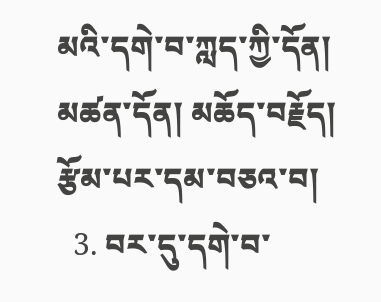མའི་དགེ་བ་ཀླད་ཀྱི་དོན། མཚན་དོན། མཆོད་བརྗོད། རྩོམ་པར་དམ་བཅའ་བ།
  3. བར་དུ་དགེ་བ་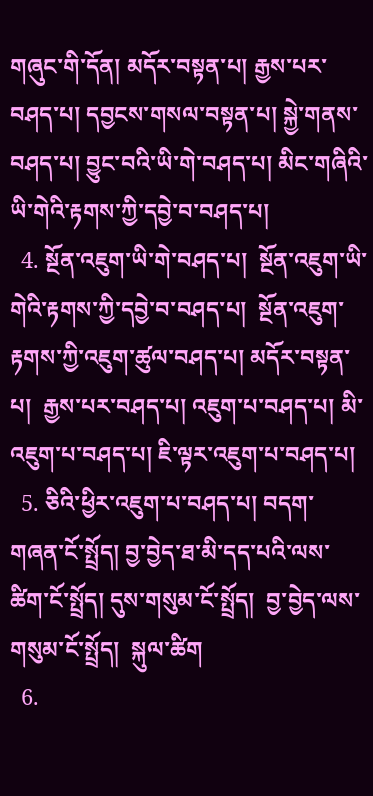གཞུང་གི་དོན། མདོར་བསྟན་པ། རྒྱས་པར་བཤད་པ། དབྱངས་གསལ་བསྟན་པ། སྐྱེ་གནས་བཤད་པ། བྱུང་བའི་ཡི་གེ་བཤད་པ། མིང་གཞིའི་ཡི་གེའི་རྟགས་ཀྱི་དབྱེ་བ་བཤད་པ།
  4. སྔོན་འཇུག་ཡི་གེ་བཤད་པ།  སྔོན་འཇུག་ཡི་གེའི་རྟགས་ཀྱི་དབྱེ་བ་བཤད་པ།  སྔོན་འཇུག་རྟགས་ཀྱི་འཇུག་ཚུལ་བཤད་པ། མདོར་བསྟན་པ།  རྒྱས་པར་བཤད་པ། འཇུག་པ་བཤད་པ། མི་འཇུག་པ་བཤད་པ། ཇི་ལྟར་འཇུག་པ་བཤད་པ།
  5. ཅིའི་ཕྱིར་འཇུག་པ་བཤད་པ། བདག་གཞན་ངོ་སྤྲོད། བྱ་བྱེད་ཐ་མི་དད་པའི་ལས་ཚིག་ངོ་སྤྲོད། དུས་གསུམ་ངོ་སྤྲོད།  བྱ་བྱེད་ལས་གསུམ་ངོ་སྤྲོད།  སྐུལ་ཚིག
  6.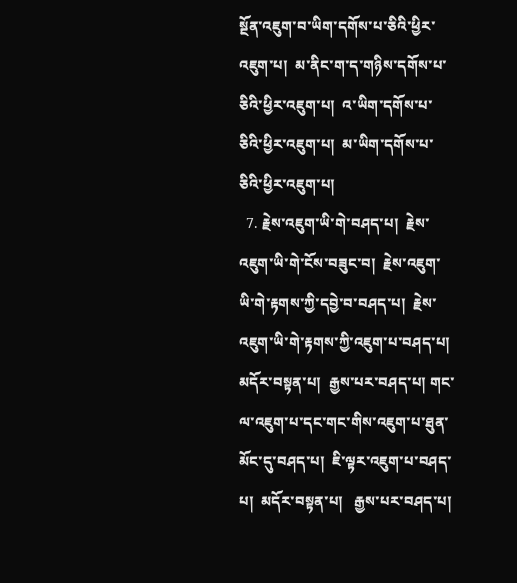སྔོན་འཇུག་བ་ཡིག་དགོས་པ་ཅིའི་ཕྱིར་འཇུག་པ།  མ་ནིང་ག་ད་གཉིས་དགོས་པ་ཅིའི་ཕྱིར་འཇུག་པ།  འ་ཡིག་དགོས་པ་ཅིའི་ཕྱིར་འཇུག་པ།  མ་ཡིག་དགོས་པ་ཅིའི་ཕྱིར་འཇུག་པ།
  7. རྗེས་འཇུག་ཡི་གེ་བཤད་པ།  རྗེས་འཇུག་ཡི་གེ་ངོས་བཟུང་བ།  རྗེས་འཇུག་ཡི་གེ་རྟགས་ཀྱི་དབྱེ་བ་བཤད་པ།  རྗེས་འཇུག་ཡི་གེ་རྟགས་ཀྱི་འཇུག་པ་བཤད་པ།  མདོར་བསྟན་པ།  རྒྱས་པར་བཤད་པ། གང་ལ་འཇུག་པ་དང་གང་གིས་འཇུག་པ་ཐུན་མོང་དུ་བཤད་པ།  ཇི་ལྟར་འཇུག་པ་བཤད་པ།  མདོར་བསྟན་པ།   རྒྱས་པར་བཤད་པ།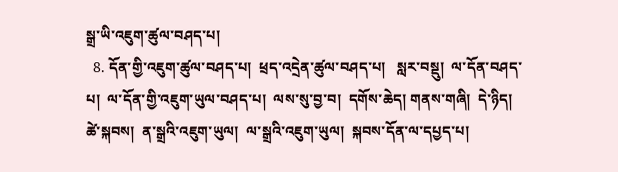སྒྲ་ཡི་འཇུག་ཚུལ་བཤད་པ།
  8. དོན་གྱི་འཇུག་ཚུལ་བཤད་པ།  ཕྲད་འདྲེན་ཚུལ་བཤད་པ།   སླར་བསྡུ།  ལ་དོན་བཤད་པ།  ལ་དོན་གྱི་འཇུག་ཡུལ་བཤད་པ།  ལས་སུ་བྱ་བ།  དགོས་ཆེད། གནས་གཞི།  དེ་ཉིད།  ཚེ་སྐབས།  ན་སྒྲའི་འཇུག་ཡུལ།  ལ་སྒྲའི་འཇུག་ཡུལ།  སྐབས་དོན་ལ་དཔྱད་པ།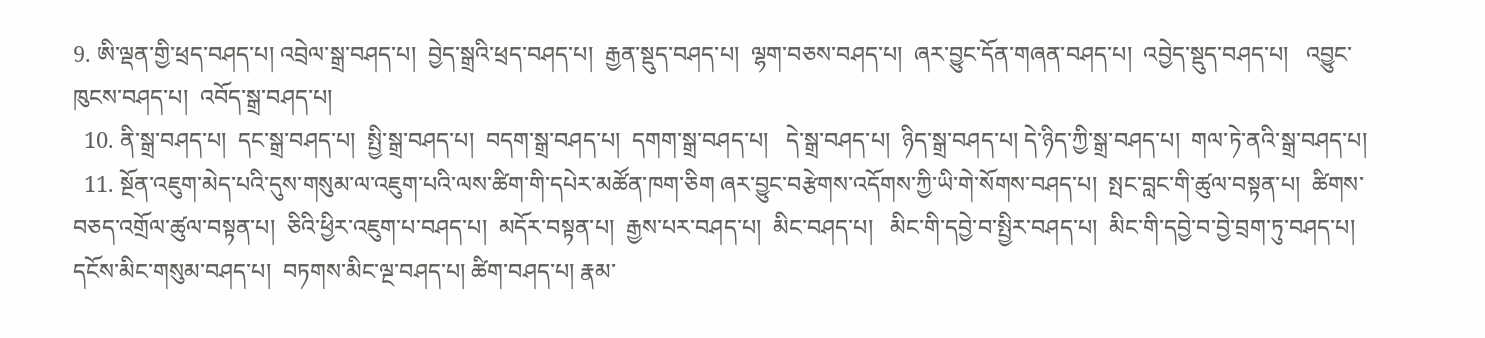9. ཨི་ལྡན་གྱི་ཕྲད་བཤད་པ། འབྲེལ་སྒྲ་བཤད་པ།  བྱེད་སྒྲའི་ཕྲད་བཤད་པ།  རྒྱན་སྡུད་བཤད་པ།  ལྷག་བཅས་བཤད་པ།  ཞར་བྱུང་དོན་གཞན་བཤད་པ།  འབྱེད་སྡུད་བཤད་པ།   འབྱུང་ཁུངས་བཤད་པ།  འབོད་སྒྲ་བཤད་པ།
  10. ནི་སྒྲ་བཤད་པ།  དང་སྒྲ་བཤད་པ།  སྤྱི་སྒྲ་བཤད་པ།  བདག་སྒྲ་བཤད་པ།  དགག་སྒྲ་བཤད་པ།   དེ་སྒྲ་བཤད་པ།  ཉིད་སྒྲ་བཤད་པ། དེ་ཉིད་ཀྱི་སྒྲ་བཤད་པ།  གལ་ཏེ་ནའི་སྒྲ་བཤད་པ།
  11. སྔོན་འཇུག་མེད་པའི་དུས་གསུམ་ལ་འཇུག་པའི་ལས་ཚིག་གི་དཔེར་མཚོན་ཁག་ཅིག ཞར་བྱུང་བརྩེགས་འདོགས་ཀྱི་ཡི་གེ་སོགས་བཤད་པ།  སྤང་བླང་གི་ཚུལ་བསྟན་པ།  ཚིགས་བཅད་འགྲོལ་ཚུལ་བསྟན་པ།  ཅིའི་ཕྱིར་འཇུག་པ་བཤད་པ།  མདོར་བསྟན་པ།  རྒྱས་པར་བཤད་པ།  མིང་བཤད་པ།   མིང་གི་དབྱེ་བ་སྤྱིར་བཤད་པ།  མིང་གི་དབྱེ་བ་བྱེ་བྲག་ཏུ་བཤད་པ།  དངོས་མིང་གསུམ་བཤད་པ།  བཏགས་མིང་ལྔ་བཤད་པ། ཚིག་བཤད་པ། རྣམ་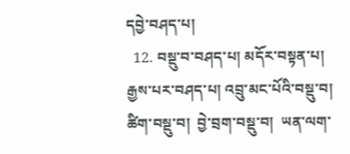དབྱེ་བཤད་པ།
  12. བསྡུ་བ་བཤད་པ། མདོར་བསྟན་པ།  རྒྱས་པར་བཤད་པ། འབྲུ་མང་པོའི་བསྡུ་བ།  ཚིག་བསྡུ་བ།  བྱེ་བྲག་བསྡུ་བ།  ཡན་ལག་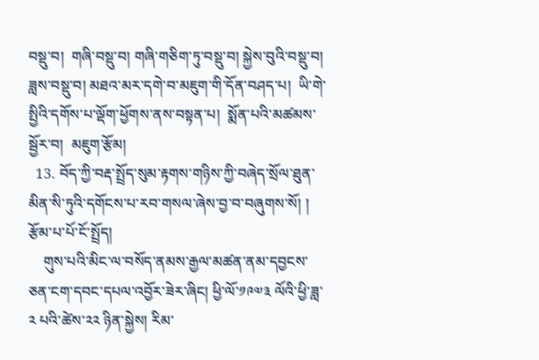བསྡུ་བ།  གཞི་བསྡུ་བ། གཞི་གཅིག་ཏུ་བསྡུ་བ། སྐྱེས་བུའི་བསྡུ་བ།  ཟླས་བསྡུ་བ། མཐའ་མར་དགེ་བ་མཇུག་གི་དོན་བཤད་པ།  ཡི་གེ་སྤྱིའི་དགོས་པ་ལྡོག་ཕྱོགས་ནས་བསྟན་པ།  སྨོན་པའི་མཚམས་སྦྱོར་བ།  མཇུག་རྩོམ།
  13. བོད་ཀྱི་བརྡ་སྤྲོད་སུམ་རྟགས་གཉིས་ཀྱི་བཞེད་སྲོལ་ཐུན་མིན་སི་ཏུའི་དགོངས་པ་རབ་གསལ་ཞེས་བྱ་བ་བཞུགས་སོ། །
རྩོམ་པ་པོ་ངོ་སྤྲོད།
    གུས་པའི་མིང་ལ་བསོད་ནམས་རྒྱལ་མཚན་ནམ་དབྱངས་ཅན་ངག་དབང་དཔལ་འབྱོར་ཟེར་ཞིང། ཕྱི་ལོ་༡༩༧༣ ལོའི་ཕྱི་ཟླ་༢ པའི་ཚེས་༢༢ ཉིན་སྐྱེས། རིམ་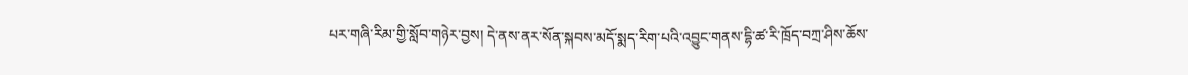པར་གཞི་རིམ་གྱི་སློབ་གཉེར་བྱས། དེ་ནས་ནར་སོན་སྐབས་མདོ་སྨད་རིག་པའི་འབྱུང་གནས་དྷི་ཚ་རི་ཁྲོད་བཀྲ་ཤིས་ཆོས་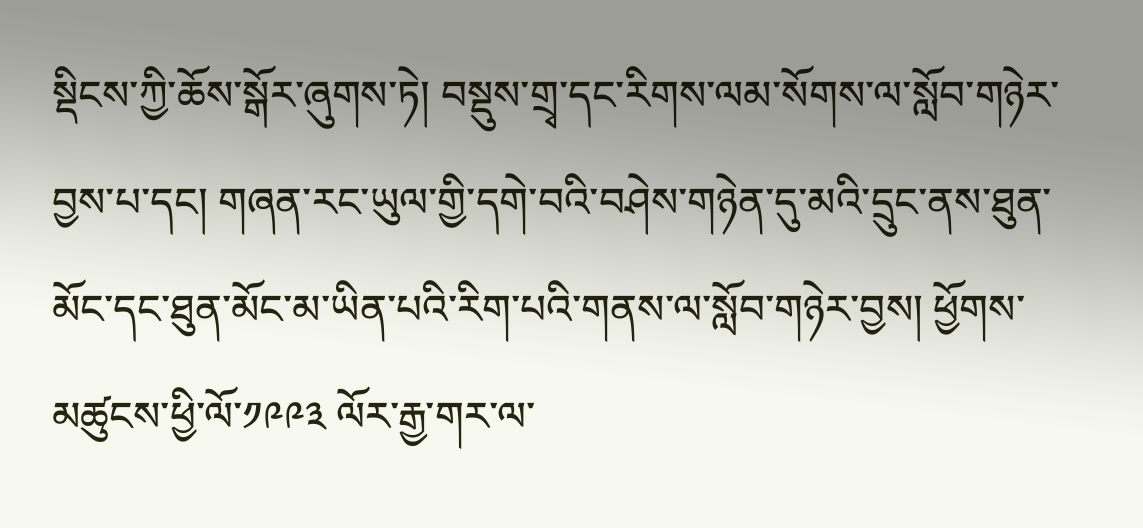སྡིངས་ཀྱི་ཆོས་སྒོར་ཞུགས་ཏེ། བསྡུས་གྲྭ་དང་རིགས་ལམ་སོགས་ལ་སློབ་གཉེར་བྱས་པ་དང། གཞན་རང་ཡུལ་གྱི་དགེ་བའི་བཤེས་གཉེན་དུ་མའི་དྲུང་ནས་ཐུན་མོང་དང་ཐུན་མོང་མ་ཡིན་པའི་རིག་པའི་གནས་ལ་སློབ་གཉེར་བྱས། ཕྱོགས་མཚུངས་ཕྱི་ལོ་༡༩༩༣ ལོར་རྒྱ་གར་ལ་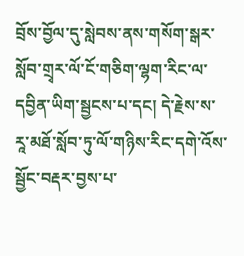བྲོས་བྱོལ་དུ་སླེབས་ནས་གསོག་སྒར་སློབ་གྲྭར་ལོ་ངོ་གཅིག་ལྷག་རིང་ལ་དབྱིན་ཡིག་སྦྱངས་པ་དང། དེ་རྗེས་ས་རཱ་མཐོ་སློབ་ཏུ་ལོ་གཉིས་རིང་དགེ་འོས་སྦྱོང་བརྡར་བྱས་པ་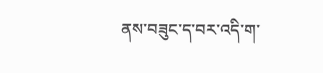ནས་བཟུང་ད་བར་འདི་ག་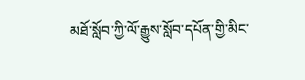མཐོ་སློབ་ཀྱི་ལོ་རྒྱུས་སློབ་དཔོན་གྱི་མིང་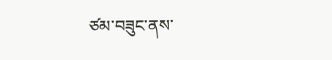ཙམ་བཟུང་ནས་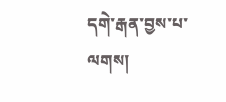དགེ་རྒན་བྱས་པ་ལགས།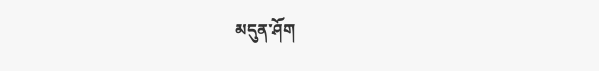མདུན་ཤོག